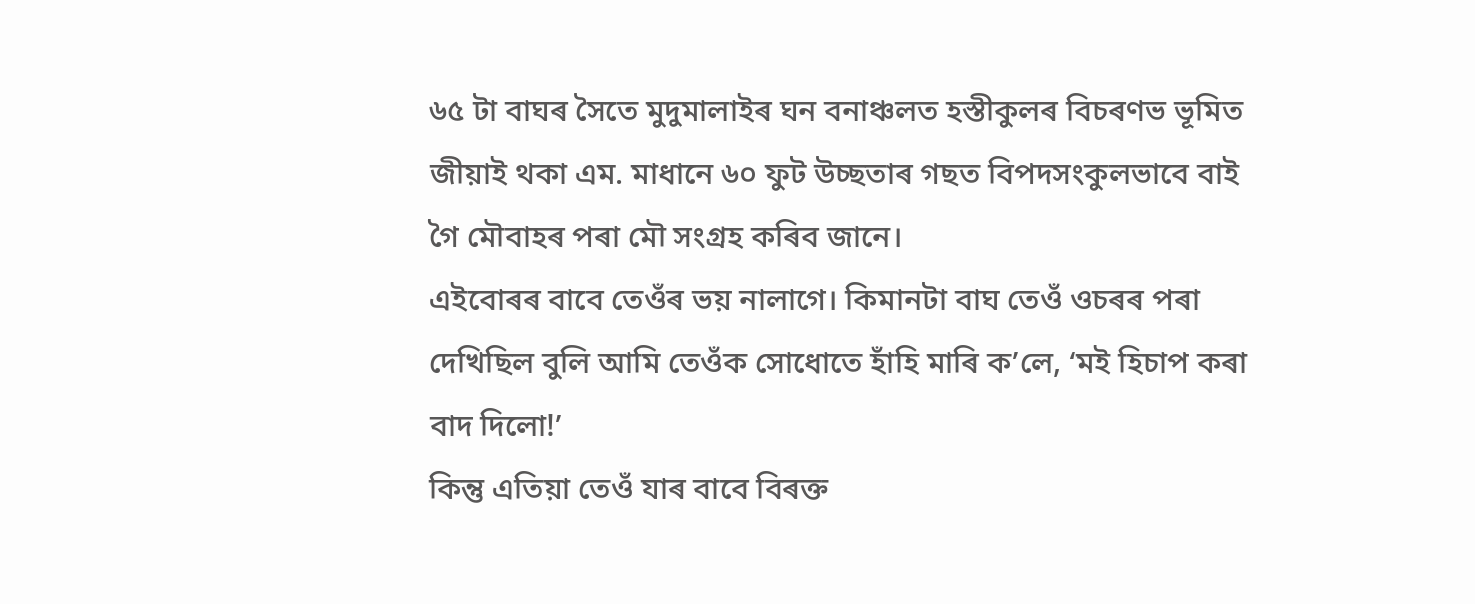৬৫ টা বাঘৰ সৈতে মুদুমালাইৰ ঘন বনাঞ্চলত হস্তীকুলৰ বিচৰণভ ভূমিত জীয়াই থকা এম. মাধানে ৬০ ফুট উচ্ছতাৰ গছত বিপদসংকুলভাবে বাই গৈ মৌবাহৰ পৰা মৌ সংগ্ৰহ কৰিব জানে।
এইবোৰৰ বাবে তেওঁৰ ভয় নালাগে। কিমানটা বাঘ তেওঁ ওচৰৰ পৰা দেখিছিল বুলি আমি তেওঁক সোধোতে হাঁহি মাৰি ক’লে, ‘মই হিচাপ কৰা বাদ দিলো!’
কিন্তু এতিয়া তেওঁ যাৰ বাবে বিৰক্ত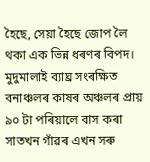হৈছে, সেয়া হৈছে জোপ লৈ থকা এক ভিন্ন ধৰণৰ বিপদ। মুদুমালাই ব্যাঘ্ৰ সংৰক্ষিত বনাঞ্চলৰ কাষৰ অঞ্চলৰ প্ৰায় ৯০ টা পৰিয়ালে বাস কৰা সাতখন গাঁৱৰ এখন সৰু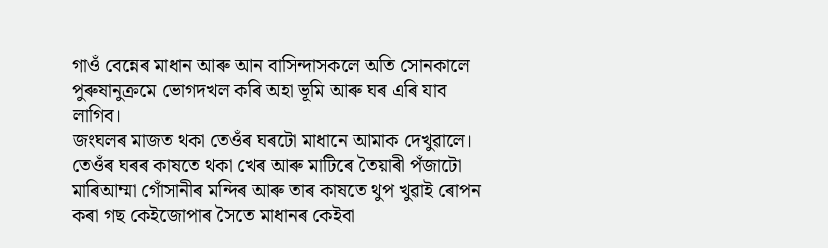গাওঁ বেন্নেৰ মাধান আৰু আন বাসিন্দাসকলে অতি সোনকালে পুৰুষানুক্ৰমে ভোগদখল কৰি অহা ভূমি আৰু ঘৰ এৰি যাব লাগিব।
জংঘলৰ মাজত থকা তেওঁৰ ঘৰটো মাধানে আমাক দেখুৱালে। তেওঁৰ ঘৰৰ কাষতে থকা খেৰ আৰু মাটিৰে তৈয়াৰী পঁজাটো মাৰিআম্মা গোঁসানীৰ মন্দিৰ আৰু তাৰ কাষতে থুপ খুৱাই ৰোপন কৰা গছ কেইজোপাৰ সৈতে মাধানৰ কেইবা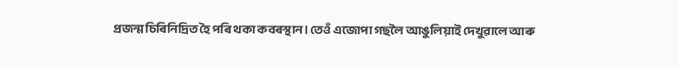প্ৰজন্ম চিৰিনিদ্ৰিত হৈ পৰি থকা কবৰস্থান। তেওঁ এজোপা গছলৈ আঙুলিয়াই দেখুৱালে আৰু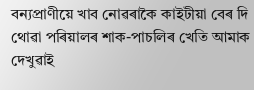বন্যপ্ৰাণীয়ে খাব নোৱৰাকৈ কাইটীয়া বেৰ দি থোৱা পৰিয়ালৰ শাক-পাচলিৰ খেতি আমাক দেখুৱাই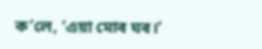ক’লে, ‘এয়া মোৰ ঘৰ।’